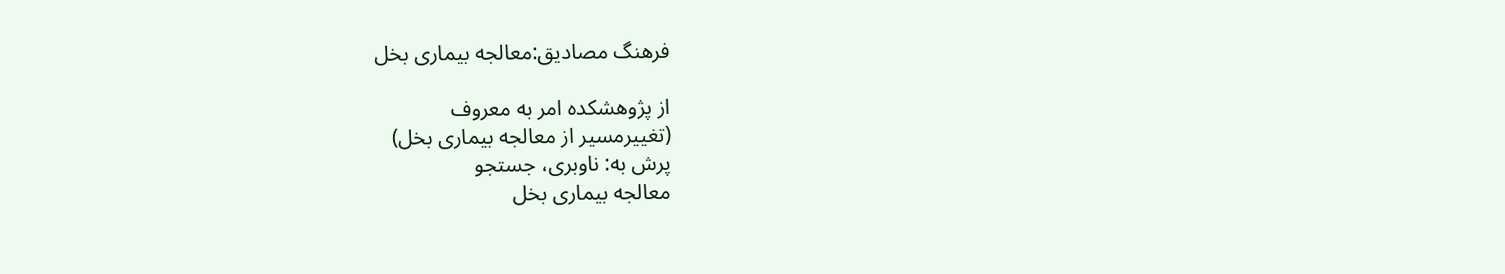فرهنگ مصادیق:معالجه بیماری بخل

از پژوهشکده امر به معروف
(تغییرمسیر از معالجه بیماری بخل)
پرش به: ناوبری، جستجو
معالجه بیماری بخل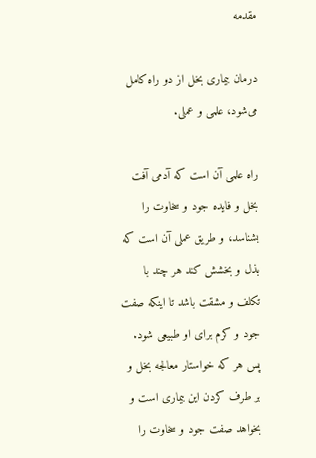مقدمه

درمان بیماری بخل از دو راه کامل می‌شود، علمی و عملی.

راه علمی آن است که آدمی آفت بخل و فایده جود و سخاوت را بشناسد، و طریق عملی آن است که بذل و بخشش کند هر چند با تکلف و مشقت باشد تا اینکه صفت جود و کرم برای او طبیعی شود.
پس هر که خواستار معالجه بخل و بر طرف کردن این بیماری است و بخواهد صفت جود و سخاوت را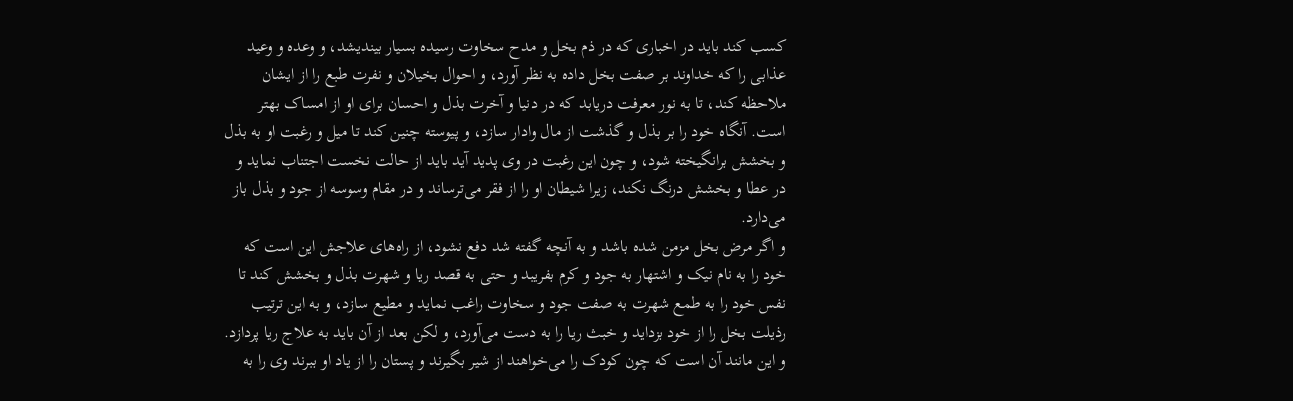کسب کند باید در اخباری که در ذم بخل و مدح سخاوت رسیده بسیار بیندیشد، و وعده و وعید عذابی را که خداوند بر صفت بخل داده به نظر آورد، و احوال بخیلان و نفرت طبع را از ایشان ملاحظه کند، تا به نور معرفت دریابد که در دنیا و آخرت بذل و احسان برای او از امساک بهتر است. آنگاه خود را بر بذل و گذشت از مال وادار سازد، و پیوسته چنین کند تا میل و رغبت او به بذل و بخشش برانگیخته شود، و چون این رغبت در وی پدید آید باید از حالت نخست اجتناب نماید و در عطا و بخشش درنگ نکند، زیرا شیطان او را از فقر می‌ترساند و در مقام وسوسه از جود و بذل باز می‌دارد.
و اگر مرض بخل مزمن شده باشد و به آنچه گفته شد دفع نشود، از راه‌های علاجش این است که خود را به نام نیک و اشتهار به جود و کرم بفریبد و حتی به قصد ریا و شهرت بذل و بخشش کند تا نفس خود را به طمع شهرت به صفت جود و سخاوت راغب نماید و مطیع سازد، و به این ترتیب رذیلت بخل را از خود بزداید و خبث ریا را به دست می‌آورد، و لکن بعد از آن باید به علاج ریا پردازد. و این مانند آن است که چون کودک را می‌خواهند از شیر بگیرند و پستان را از یاد او ببرند وی را به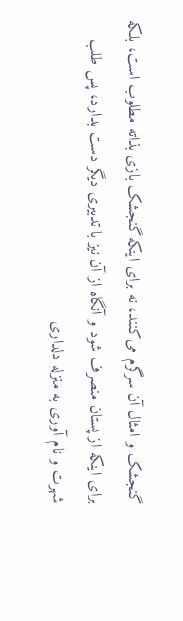گنجشک و امثال آن سرگرم می‌کنند، نه برای اینکه گنجشک بازی بذاته مطلوب است، بلکه برای اینکه از پستان منصرف شود و آنگاه از آن نیز با تدبیری دیگر دست بدارد، پس طلب شهرت و نام آوری به منزله دلداری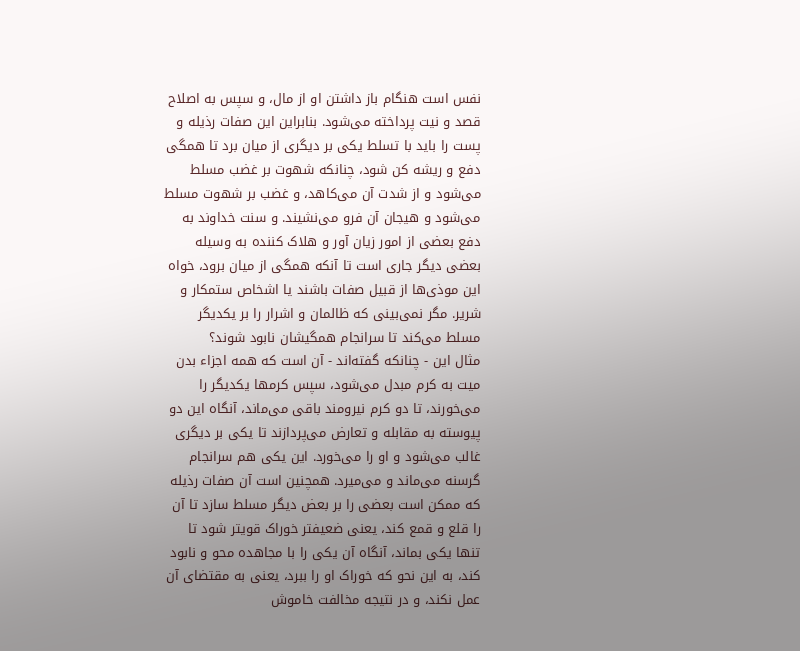نفس است هنگام باز داشتن او از مال، و سپس به اصلاح قصد و نیت پرداخته می‌شود. بنابراین این صفات رذیله و پست را باید با تسلط یکی بر دیگری از میان برد تا همگی دفع و ریشه کن شود، چنانکه شهوت بر غضب مسلط می‌شود و از شدت آن می‌کاهد، و غضب بر شهوت مسلط می‌شود و هیجان آن فرو می‌نشیند. و سنت خداوند به دفع بعضی از امور زیان آور و هلاک کننده به وسیله بعضی دیگر جاری است تا آنکه همگی از میان برود، خواه این موذی‌ها از قبیل صفات باشند یا اشخاص ستمکار و شریر. مگر نمی‌بینی که ظالمان و اشرار را بر یکدیگر مسلط می‌کند تا سرانجام همگیشان نابود شوند؟
مثال این - چنانکه گفته‌اند - آن است که همه اجزاء بدن میت به کرم مبدل می‌شود، سپس کرمها یکدیگر را می‌خورند، تا دو کرم نیرومند باقی می‌ماند، آنگاه این دو پیوسته به مقابله و تعارض می‌پردازند تا یکی بر دیگری غالب می‌شود و او را می‌خورد. این یکی هم سرانجام گرسنه می‌ماند و می‌میرد. همچنین است آن صفات رذیله که ممکن است بعضی را بر بعض دیگر مسلط سازد تا آن را قلع و قمع کند، یعنی ضعیفتر خوراک قویتر شود تا تنها یکی بماند، آنگاه آن یکی را با مجاهده محو و نابود کند، به این نحو که خوراک او را ببرد، یعنی به مقتضای آن عمل نکند، و در نتیجه مخالفت خاموش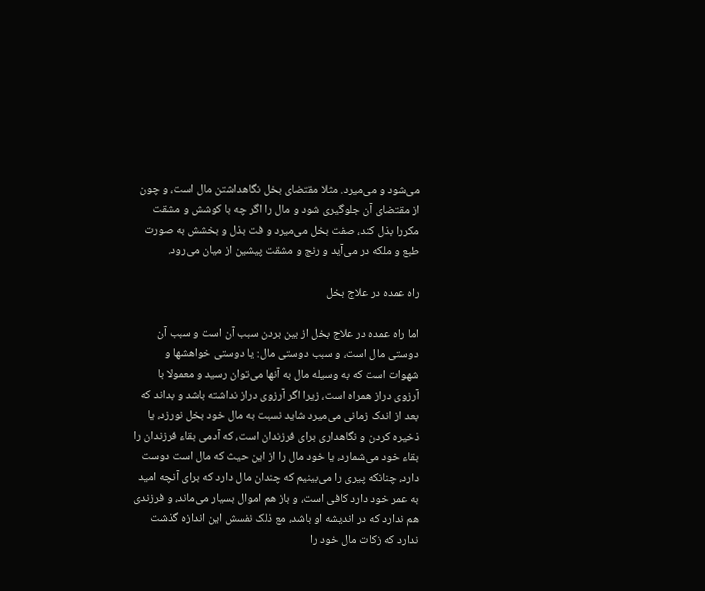می‌شود و می‌میرد. مثلا مقتضای بخل نگاهداشتن مال است، و چون از مقتضای آن جلوگیری شود و مال را اگر چه با کوشش و مشقت مکررا بذل کند، صفت بخل می‌میرد و فت بذل و بخشش به صورت طبع و ملکه در می‌آید و رنج و مشقت پیشین از میان می‌رود.

راه عمده در علاج بخل

اما راه عمده در علاج بخل از بین بردن سبب آن است و سبب آن دوستی مال است، و سبب دوستی مال: یا دوستی خواهشها و شهوات است که به وسیله مال به آنها می‌توان رسید و معمولا با آرزوی دراز همراه است، زیرا اگر آرزوی دراز نداشته باشد و بداند که بعد از اندک زمانی می‌میرد شاید نسبت به مال خود بخل نورزد، یا ذخیره کردن و نگاهداری برای فرزندان است، که آدمی بقاء فرزندان را بقاء خود می‌شمارد، یا خود مال را از این حیث که مال است دوست دارد، چنانکه پیری را می‌بینیم که چندان مال دارد که برای آنچه امید به عمر خود دارد کافی است، و باز هم اموال بسیار می‌ماند، و فرزندی هم ندارد که در اندیشه او باشد، مع ذلک نفسش این اندازه گذشت ندارد که زکات مال خود را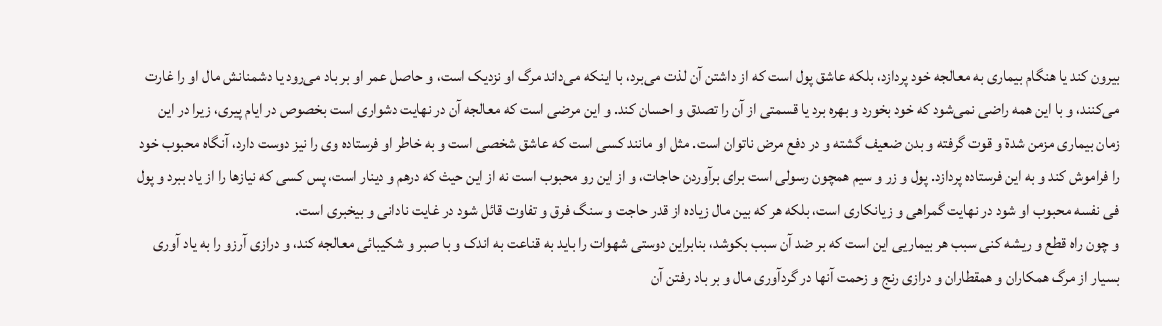بیرون کند یا هنگام بیماری به معالجه خود پردازد، بلکه عاشق پول است که از داشتن آن لذت می‌برد، با اینکه می‌داند مرگ او نزدیک است، و حاصل عمر او بر باد می‌رود یا دشمنانش مال او را غارت می‌کنند، و با این همه راضی نمی‌شود که خود بخورد و بهره برد یا قسمتی از آن را تصدق و احسان کند. و این مرضی است که معالجه آن در نهایت دشواری است بخصوص در ایام پیری، زیرا در این زمان بیماری مزمن شدة و قوت گرفته و بدن ضعیف گشته و در دفع مرض ناتوان است. مثل او مانند کسی است که عاشق شخصی است و به خاطر او فرستاده وی را نیز دوست دارد، آنگاه محبوب خود را فراموش کند و به این فرستاده پردازد. پول و زر و سیم همچون رسولی است برای برآوردن حاجات، و از این رو محبوب است نه از این حیث که درهم و دینار است، پس کسی که نیازها را از یاد ببرد و پول فی نفسه محبوب او شود در نهایت گمراهی و زیانکاری است، بلکه هر که بین مال زیاده از قدر حاجت و سنگ فرق و تفاوت قائل شود در غایت نادانی و بیخبری است.
و چون راه قطع و ریشه کنی سبب هر بیماریی این است که بر ضد آن سبب بکوشد، بنابراین دوستی شهوات را باید به قناعت به اندک و با صبر و شکیبائی معالجه کند، و درازی آرزو را به یاد آوری بسیار از مرگ همکاران و همقطاران و درازی رنج و زحمت آنها در گردآوری مال و بر باد رفتن آن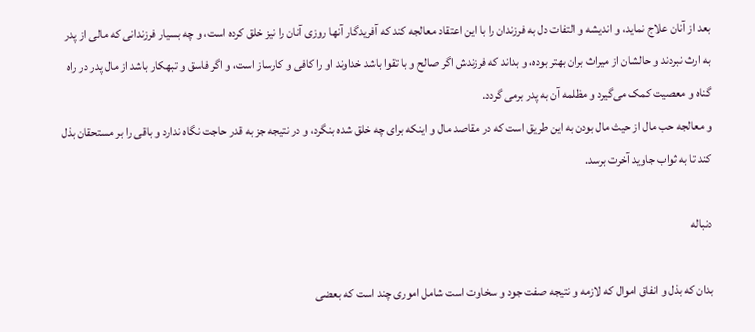بعد از آنان علاج نماید، و اندیشه و التفات دل به فرزندان را با این اعتقاد معالجه کند که آفریدگار آنها روزی آنان را نیز خلق کرده است، و چه بسیار فرزندانی که مالی از پدر به ارث نبردند و حالشان از میراث بران بهتر بوده، و بداند که فرزندش اگر صالح و با تقوا باشد خداوند او را کافی و کارساز است، و اگر فاسق و تبهکار باشد از مال پدر در راه گناه و معصیت کمک می‌گیرد و مظلمه آن به پدر برمی گردد.
و معالجه حب مال از حیث مال بودن به این طریق است که در مقاصد مال و اینکه برای چه خلق شده بنگرد، و در نتیجه جز به قدر حاجت نگاه ندارد و باقی را بر مستحقان بذل کند تا به ثواب جاوید آخرت برسد.

دنباله

بدان که بذل و انفاق اموال که لازمه و نتیجه صفت جود و سخاوت است شامل اموری چند است که بعضی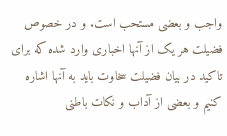واجب و بعضی مستحب است. و در خصوص فضیلت هر یک از آنها اخباری وارد شده که برای تاکید در بیان فضیلت سخاوت باید به آنها اشاره کنیم و بعضی از آداب و نکات باطنی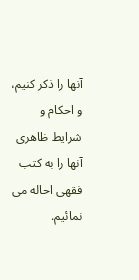آنها را ذکر کنیم، و احکام و شرایط ظاهری آنها را به کتب فقهی احاله می نمائیم.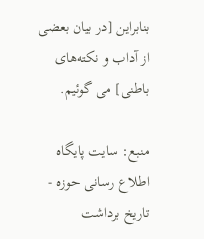بنابراین [در بیان بعضی از آداب و نکته‌های باطنی] می گوئیم.

منبع: سایت پایگاه اطلاع رسانی حوزه - تاریخ برداشت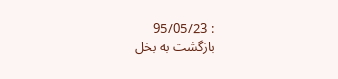: 95/05/23
بازگشت به بخل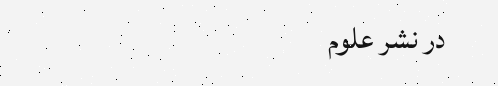در نشر علوم